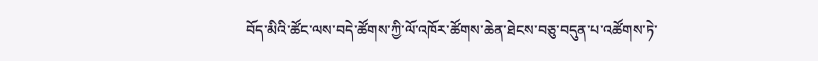བོད་མིའི་ཚོང་ལས་བདེ་ཚོགས་ཀྱི་ལོ་འཁོར་ཚོགས་ཆེན་ཐེངས་བཅུ་བདུན་པ་འཚོགས་ཏེ་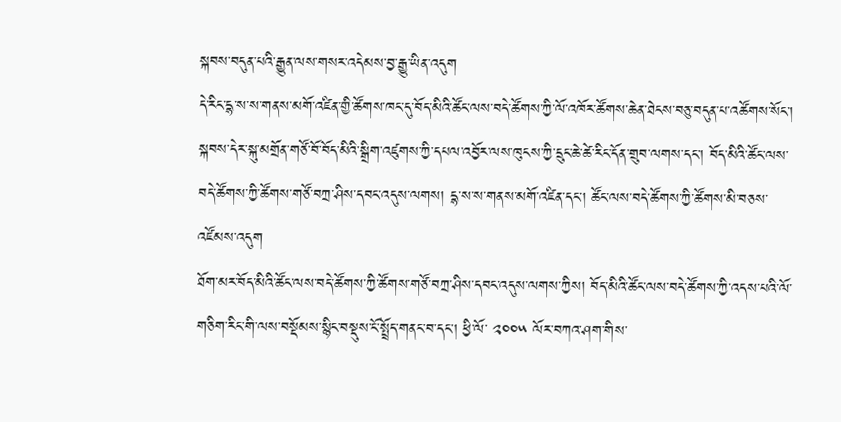སྐབས་བདུན་པའི་རྒྱུན་ལས་གསར་འདེམས་བྱ་རྒྱུ་ཡིན་འདུག
དེ་རིང་དྷ་ས་ས་གནས་མགོ་འཛིན་གྱི་ཚོགས་ཁང་དུ་བོད་མིའི་ཚོང་ལས་བདེ་ཚོགས་ཀྱི་ལོ་འཁོར་ཚོགས་ཆེན་ཐེངས་བཅུ་བདུན་པ་འཚོགས་སོང་། སྐབས་དེར་སྐུ་མགྲོན་གཙོ་བོ་བོད་མིའི་སྒྲིག་འཛུགས་ཀྱི་དཔལ་འབྱོར་ལས་ཁུངས་ཀྱི་དྲུང་ཆེ་ཚེ་རིང་དོན་གྲུབ་ལགས་དང་། བོད་མིའི་ཚོང་ལས་བདེ་ཚོགས་ཀྱི་ཚོགས་གཙོ་བཀྲ་ཤིས་དབང་འདུས་ལགས། དྷ་ས་ས་གནས་མགོ་འཛིན་དང་། ཚོང་ལས་བདེ་ཚོགས་ཀྱི་ཚོགས་མི་བཅས་འཛོམས་འདུག
ཐོག་མར་བོད་མིའི་ཚོང་ལས་བདེ་ཚོགས་ཀྱི་ཚོགས་གཙོ་བཀྲ་ཤིས་དབང་འདུས་ལགས་ཀྱིས། བོད་མིའི་ཚོང་ལས་བདེ་ཚོགས་ཀྱི་འདས་པའི་ལོ་གཅིག་རིང་གི་ལས་བསྡོམས་སྙིང་བསྡུས་ངོ་སྤྲོད་གནང་བ་དང་། ཕྱི་ལོ་ ༢༠༠༥ ལོར་བཀའ་ཤག་གིས་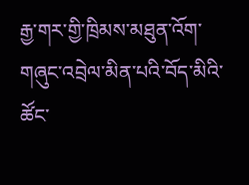རྒྱ་གར་གྱི་ཁྲིམས་མཐུན་འོག་གཞུང་འབྲེལ་མིན་པའི་བོད་མིའི་ཚོང་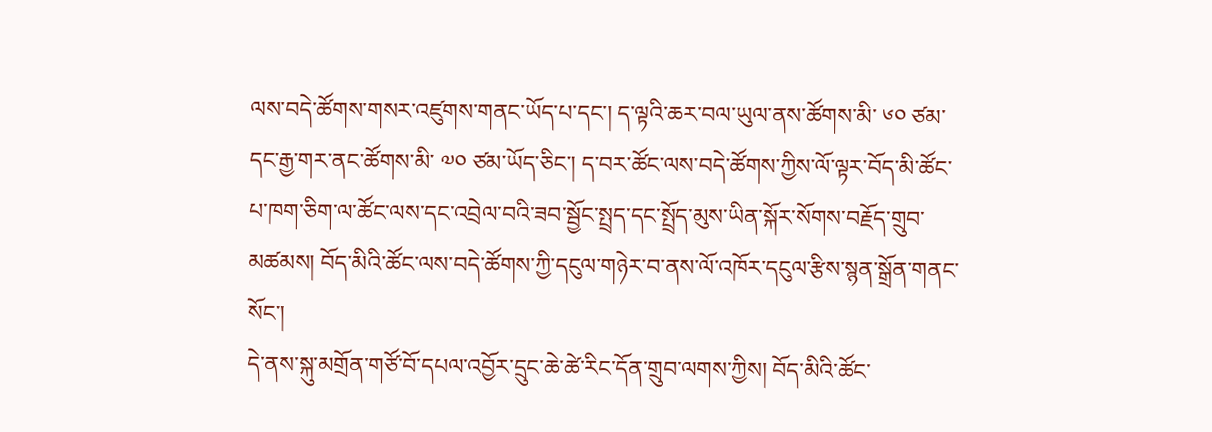ལས་བདེ་ཚོགས་གསར་འཛུགས་གནང་ཡོད་པ་དང་། ད་ལྟའི་ཆར་བལ་ཡུལ་ནས་ཚོགས་མི་ ༦༠ ཙམ་དང་རྒྱ་གར་ནང་ཚོགས་མི་ ༧༠ ཙམ་ཡོད་ཅིང་། ད་བར་ཚོང་ལས་བདེ་ཚོགས་ཀྱིས་ལོ་ལྟར་བོད་མི་ཚོང་པ་ཁག་ཅིག་ལ་ཚོང་ལས་དང་འབྲེལ་བའི་ཟབ་སྦྱོང་སྤྲད་དང་སྤྲོད་མུས་ཡིན་སྐོར་སོགས་བརྗོད་གྲུབ་མཚམས། བོད་མིའི་ཚོང་ལས་བདེ་ཚོགས་ཀྱི་དངུལ་གཉེར་བ་ནས་ལོ་འཁོར་དངུལ་རྩིས་སྙན་སྒྲོན་གནང་སོང་།
དེ་ནས་སྐུ་མགྲོན་གཙོ་བོ་དཔལ་འབྱོར་དྲུང་ཆེ་ཚེ་རིང་དོན་གྲུབ་ལགས་ཀྱིས། བོད་མིའི་ཚོང་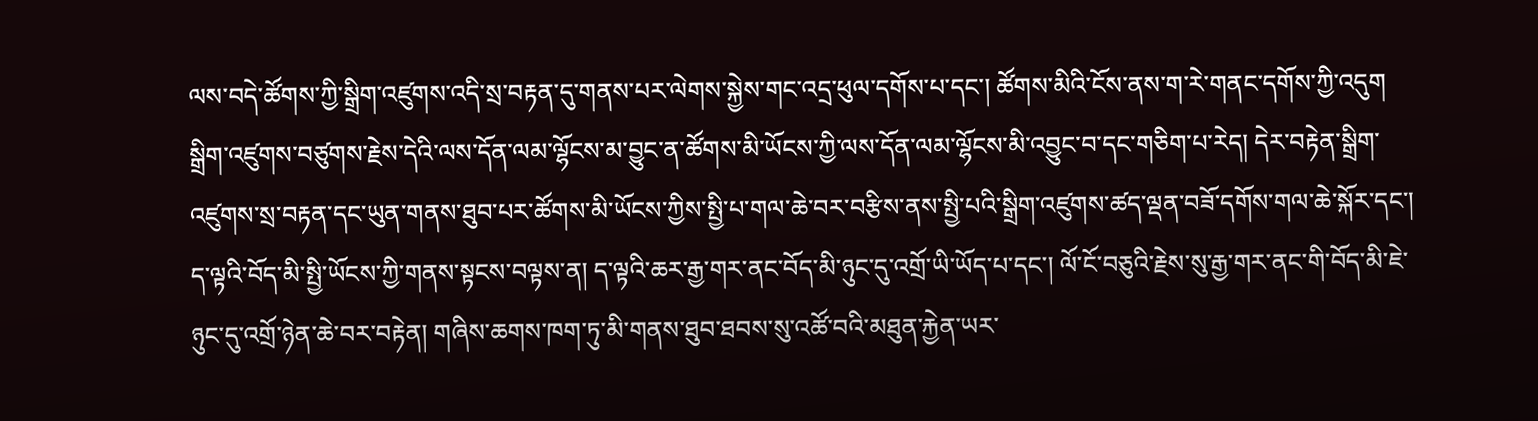ལས་བདེ་ཚོགས་ཀྱི་སྒྲིག་འཛུགས་འདི་སྲ་བརྟན་དུ་གནས་པར་ལེགས་སྐྱེས་གང་འདྲ་ཕུལ་དགོས་པ་དང་། ཚོགས་མིའི་ངོས་ནས་ག་རེ་གནང་དགོས་ཀྱི་འདུག སྒྲིག་འཛུགས་བཙུགས་རྗེས་དེའི་ལས་དོན་ལམ་ལྷོངས་མ་བྱུང་ན་ཚོགས་མི་ཡོངས་ཀྱི་ལས་དོན་ལམ་ལྷོངས་མི་འབྱུང་བ་དང་གཅིག་པ་རེད། དེར་བརྟེན་སྒྲིག་འཛུགས་སྲ་བརྟན་དང་ཡུན་གནས་ཐུབ་པར་ཚོགས་མི་ཡོངས་ཀྱིས་སྤྱི་པ་གལ་ཆེ་བར་བརྩིས་ནས་སྤྱི་པའི་སྒྲིག་འཛུགས་ཚད་ལྡན་བཟོ་དགོས་གལ་ཆེ་སྐོར་དང་། ད་ལྟའི་བོད་མི་སྤྱི་ཡོངས་ཀྱི་གནས་སྟངས་བལྟས་ན། ད་ལྟའི་ཆར་རྒྱ་གར་ནང་བོད་མི་ཉུང་དུ་འགྲོ་ཡི་ཡོད་པ་དང་། ལོ་ངོ་བཅུའི་རྗེས་སུ་རྒྱ་གར་ནང་གི་བོད་མི་ཇེ་ཉུང་དུ་འགྲོ་ཉེན་ཆེ་བར་བརྟེན། གཞིས་ཆགས་ཁག་ཏུ་མི་གནས་ཐུབ་ཐབས་སུ་འཚོ་བའི་མཐུན་རྐྱེན་ཡར་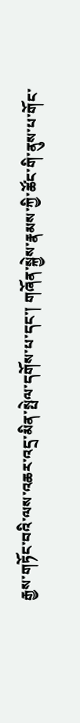རྒྱས་གཏོང་བའི་ལས་འཆར་འདྲ་མིན་སྤེལ་དགོས་པ་དང་། གཞོན་སྐྱེས་རྣམས་ཀྱི་ཚོང་གི་ནུས་པ་གོང་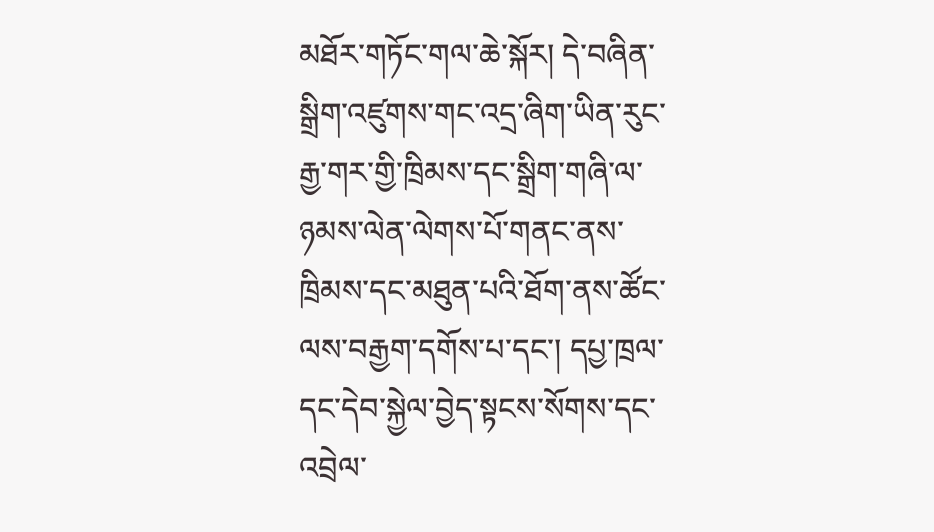མཐོར་གཏོང་གལ་ཆེ་སྐོར། དེ་བཞིན་སྒྲིག་འཛུགས་གང་འདྲ་ཞིག་ཡིན་རུང་རྒྱ་གར་གྱི་ཁྲིམས་དང་སྒྲིག་གཞི་ལ་ཉམས་ལེན་ལེགས་པོ་གནང་ནས་ཁྲིམས་དང་མཐུན་པའི་ཐོག་ནས་ཚོང་ལས་བརྒྱག་དགོས་པ་དང་། དཔྱ་ཁྲལ་དང་དེབ་སྐྱེལ་བྱེད་སྟངས་སོགས་དང་འབྲེལ་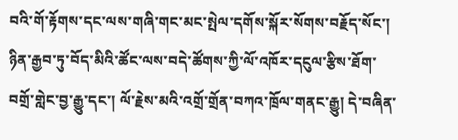བའི་གོ་རྟོགས་དང་ལས་གཞི་གང་མང་སྤེལ་དགོས་སྐོར་སོགས་བརྗོད་སོང་།
ཉིན་རྒྱབ་ཏུ་བོད་མིའི་ཚོང་ལས་བདེ་ཚོགས་ཀྱི་ལོ་འཁོར་དངུལ་རྩིས་ཐོག་བགྲོ་གླེང་བྱ་རྒྱུ་དང་། ལོ་རྗེས་མའི་འགྲོ་གྲོན་བཀའ་ཁྲོལ་གནང་རྒྱུ། དེ་བཞིན་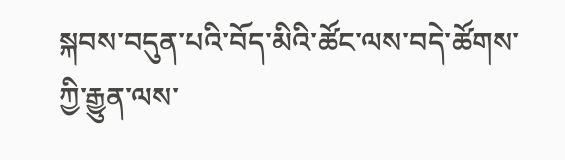སྐབས་བདུན་པའི་བོད་མིའི་ཚོང་ལས་བདེ་ཚོགས་ཀྱི་རྒྱུན་ལས་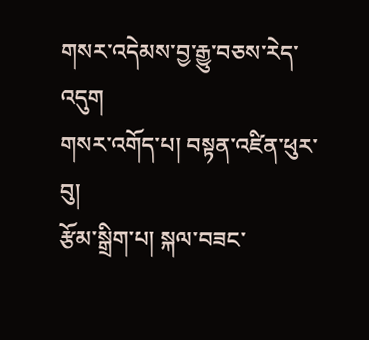གསར་འདེམས་བྱ་རྒྱུ་བཅས་རེད་འདུག
གསར་འགོད་པ། བསྟན་འཛིན་ཕུར་བུ།
རྩོམ་སྒྲིག་པ། སྐལ་བཟང་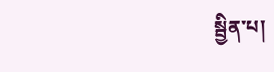སྦྱིན་པ།